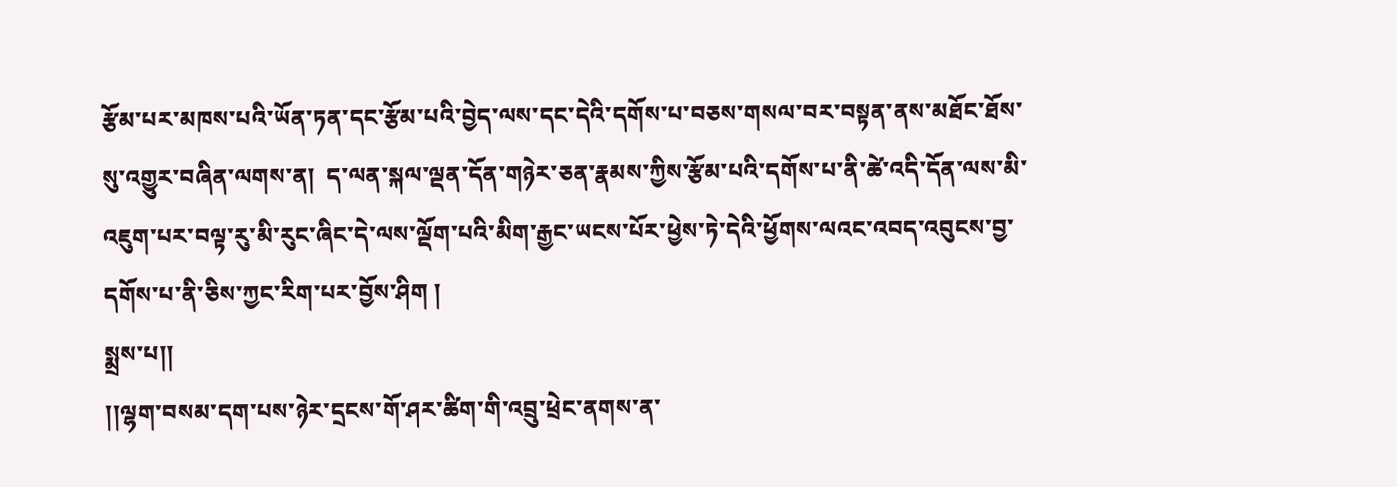རྩོམ་པར་མཁས་པའི་ཡོན་ཏན་དང་རྩོམ་པའི་བྱེད་ལས་དང་དེའི་དགོས་པ་བཅས་གསལ་བར་བསྟན་ནས་མཐོང་ཐོས་སུ་འགྱུར་བཞིན་ལགས་ན།  ད་ལན་སྐལ་ལྡན་དོན་གཉེར་ཅན་རྣམས་ཀྱིས་རྩོམ་པའི་དགོས་པ་ནི་ཚེ་འདི་དོན་ལས་མི་འཇུག་པར་བལྟ་རུ་མི་རུང་ཞིང་དེ་ལས་ལྡོག་པའི་མིག་རྒྱང་ཡངས་པོར་ཕྱེས་ཏེ་དེའི་ཕྱོགས་ལའང་འབད་འབུངས་བྱ་དགོས་པ་ནི་ཅིས་ཀྱང་རིག་པར་བྱོས་ཤིག །
སྨྲས་པ།།
།།ལྷག་བསམ་དག་པས་ཉེར་དྲངས་གོ་ཤར་ཚིག་གི་འབྲུ་ཕྲེང་ནགས་ན་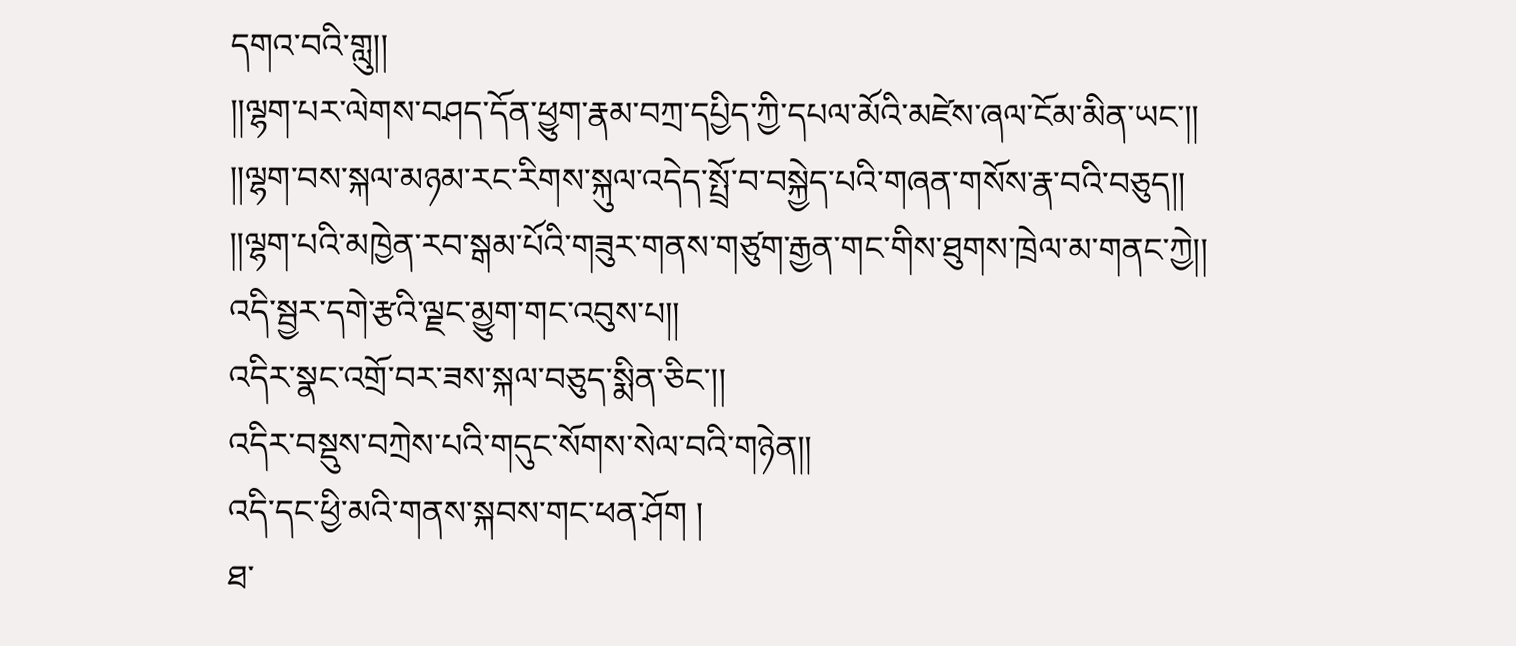དགའ་བའི་གླུ།།
།།ལྷག་པར་ལེགས་བཤད་དོན་ཕྱུག་རྣམ་བཀྲ་དཔྱིད་ཀྱི་དཔལ་མོའི་མཛེས་ཞལ་ངོམ་མིན་ཡང་།།
།།ལྷག་བས་སྐལ་མཉམ་རང་རིགས་སྐུལ་འདེད་སྤྲོ་བ་བསྐྱེད་པའི་གཞན་གསོས་རྣ་བའི་བཅུད།།
།།ལྷག་པའི་མཁྱེན་རབ་སྒམ་པོའི་གཟུར་གནས་གཙུག་རྒྱན་གང་གིས་ཐུགས་ཁྲེལ་མ་གནང་ཀྱེ།།
འདི་སྦྱར་དགེ་རྩའི་ལྗང་མྱུག་གང་འབུས་པ།།
འདིར་སྣང་འགྲོ་བར་ཟས་སྐལ་བཅུད་སྨིན་ཅིང་།།
འདིར་བསྡུས་བཀྲེས་པའི་གདུང་སོགས་སེལ་བའི་གཉེན།།
འདི་དང་ཕྱི་མའི་གནས་སྐབས་གང་ཕན་ཤོག །
ཐ་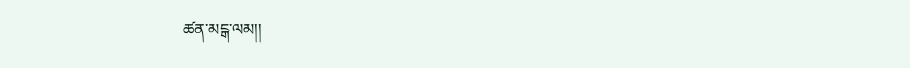ཚན་མངྒ་ལམ།།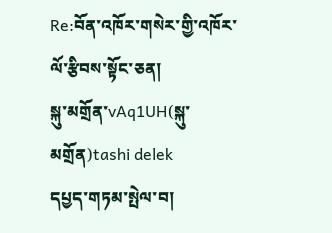Re:བོན་འཁོར་གསེར་གྱི་འཁོར་ལོ་རྩིབས་སྟོང་ཅན།
སྐུ་མགྲོན་vAq1UH(སྐུ་མགྲོན)tashi delek
དཔྱད་གཏམ་སྤེལ་བ།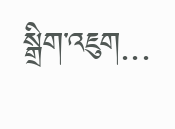སྒྲིག་འཇུག...